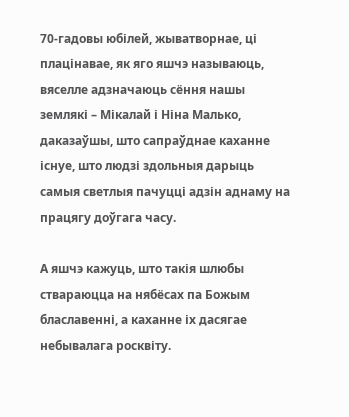70-гадовы юбілей, жыватворнае, ці плацінавае, як яго яшчэ называюць, вяселле адзначаюць сёння нашы землякі – Мікалай і Ніна Малько, даказаўшы, што сапраўднае каханне існуе, што людзі здольныя дарыць самыя светлыя пачуцці адзін аднаму на працягу доўгага часу.

А яшчэ кажуць, што такія шлюбы ствараюцца на нябёсах па Божым блаславенні, а каханне іх дасягае небывалага росквіту.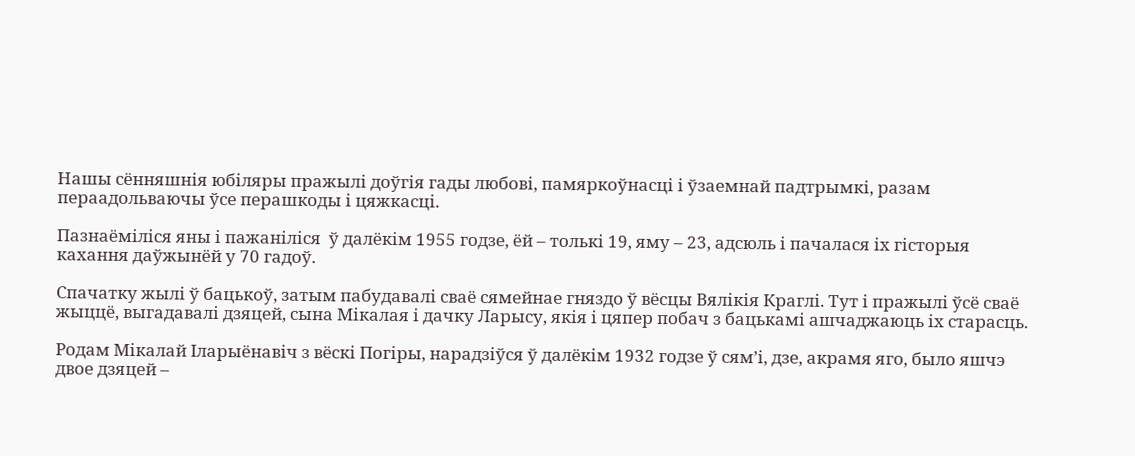Нашы сённяшнія юбіляры пражылі доўгія гады любові, памяркоўнасці і ўзаемнай падтрымкі, разам пераадольваючы ўсе перашкоды і цяжкасці.

Пазнаёміліся яны і пажаніліся  ў далёкім 1955 годзе, ёй – толькі 19, яму – 23, адсюль і пачалася іх гісторыя кахання даўжынёй у 70 гадоў.

Спачатку жылі ў бацькоў, затым пабудавалі сваё сямейнае гняздо ў вёсцы Вялікія Краглі. Тут і пражылі ўсё сваё жыццё, выгадавалі дзяцей, сына Мікалая і дачку Ларысу, якія і цяпер побач з бацькамі ашчаджаюць іх старасць.

Родам Мікалай Іларыёнавіч з вёскі Погіры, нарадзіўся ў далёкім 1932 годзе ў сям’і, дзе, акрамя яго, было яшчэ двое дзяцей –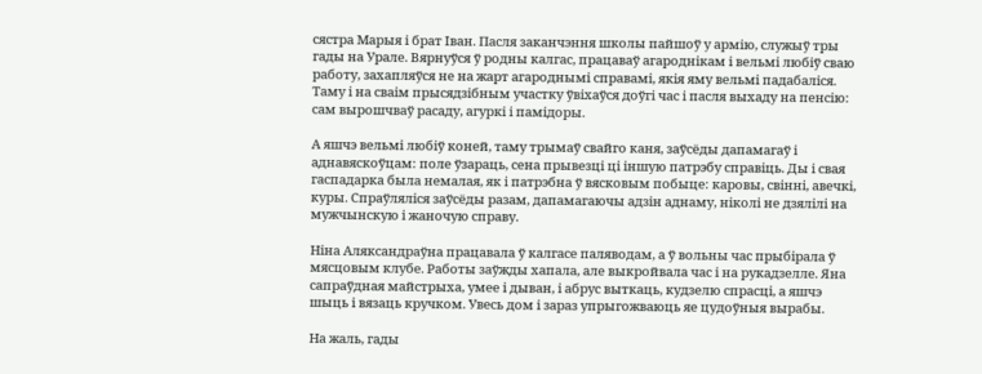сястра Марыя і брат Іван. Пасля заканчэння школы пайшоў у армію, служыў тры гады на Урале. Вярнуўся ў родны калгас, працаваў агароднікам і вельмі любіў сваю работу, захапляўся не на жарт агароднымі справамі, якія яму вельмі падабаліся. Таму і на сваім прысядзібным участку ўвіхаўся доўгі час і пасля выхаду на пенсію: сам вырошчваў расаду, агуркі і памідоры.

А яшчэ вельмі любіў коней, таму трымаў свайго каня, заўсёды дапамагаў і аднавяскоўцам: поле ўзараць, сена прывезці ці іншую патрэбу справіць. Ды і свая гаспадарка была немалая, як і патрэбна ў вясковым побыце: каровы, свінні, авечкі, куры. Спраўляліся заўсёды разам, дапамагаючы адзін аднаму, ніколі не дзялілі на мужчынскую і жаночую справу.

Ніна Аляксандраўна працавала ў калгасе паляводам, а ў вольны час прыбірала ў мясцовым клубе. Работы заўжды хапала, але выкройвала час і на рукадзелле. Яна сапраўдная майстрыха, умее і дыван, і абрус выткаць, кудзелю спрасці, а яшчэ шыць і вязаць кручком. Увесь дом і зараз упрыгожваюць яе цудоўныя вырабы.

На жаль, гады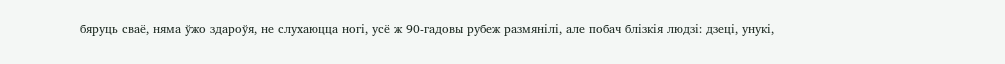бяруць сваё, няма ўжо здароўя, не слухаюцца ногі, усё ж 90-гадовы рубеж размянілі, але побач блізкія людзі: дзеці, унукі,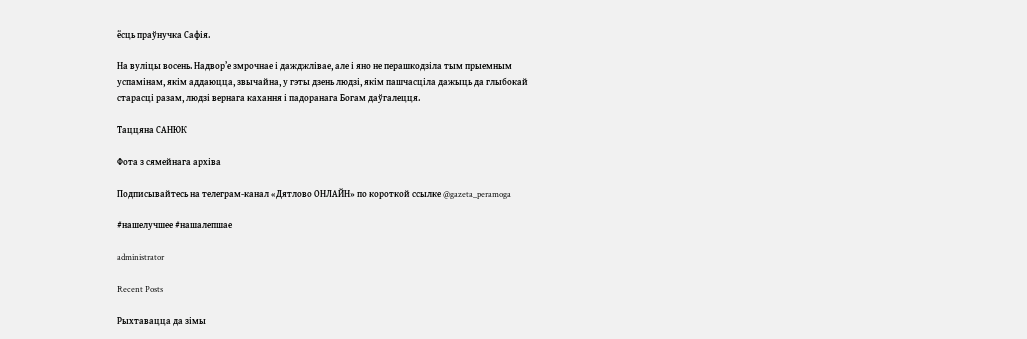ёсць праўнучка Сафія.

На вуліцы восень. Надвор’е змрочнае і дажджлівае, але і яно не перашкодзіла тым прыемным успамінам, якім аддаюцца, звычайна, у гэты дзень людзі, якім пашчасціла дажыць да глыбокай старасці разам, людзі вернага кахання і падоранага Богам даўгалецця.

Таццяна САНЮК

Фота з сямейнага архіва

Подписывайтесь на телеграм-канал «Дятлово ОНЛАЙН» по короткой ссылке @gazeta_peramoga

#нашелучшее #нашалепшае

administrator

Recent Posts

Рыхтавацца да зімы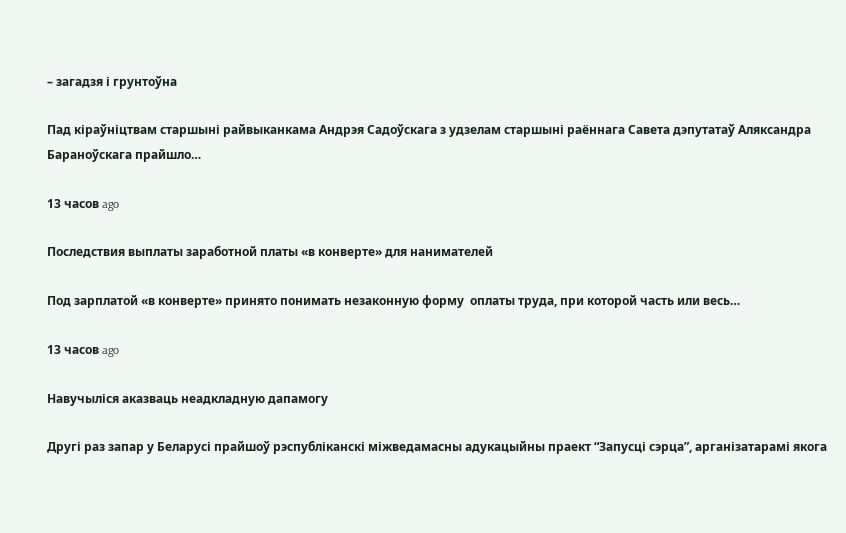– загадзя і грунтоўна

Пад кіраўніцтвам старшыні райвыканкама Андрэя Садоўскага з удзелам старшыні раённага Савета дэпутатаў Аляксандра Бараноўскага прайшло…

13 часов ago

Последствия выплаты заработной платы «в конверте» для нанимателей

Под зарплатой «в конверте» принято понимать незаконную форму  оплаты труда, при которой часть или весь…

13 часов ago

Навучыліся аказваць неадкладную дапамогу

Другі раз запар у Беларусі прайшоў рэспубліканскі міжведамасны адукацыйны праект “Запусці сэрца”, арганізатарамі якога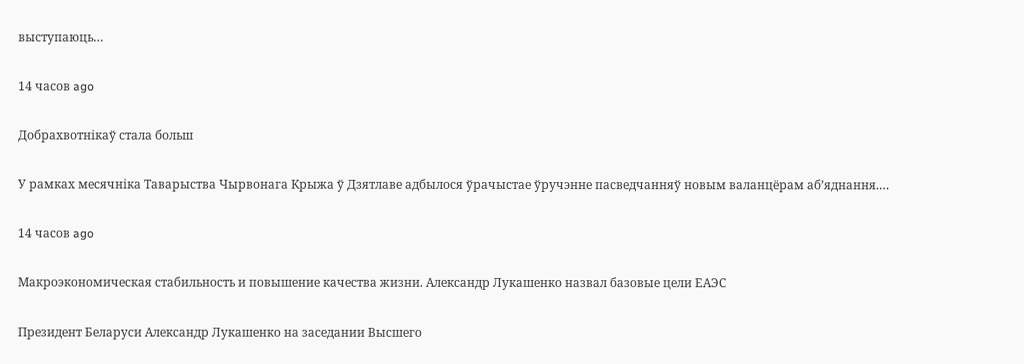выступаюць…

14 часов ago

Добрахвотнікаў стала больш

У рамках месячніка Таварыства Чырвонага Крыжа ў Дзятлаве адбылося ўрачыстае ўручэнне пасведчанняў новым валанцёрам аб’яднання.…

14 часов ago

Макроэкономическая стабильность и повышение качества жизни. Александр Лукашенко назвал базовые цели ЕАЭС

Президент Беларуси Александр Лукашенко на заседании Высшего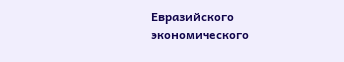Евразийского экономического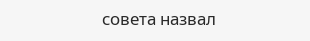совета назвал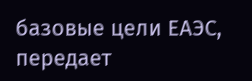базовые цели ЕАЭС, передает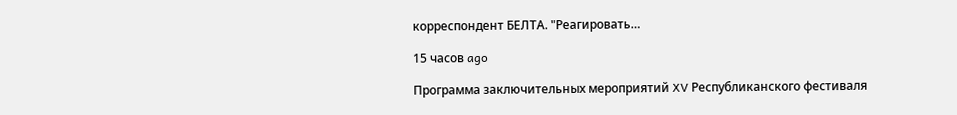корреспондент БЕЛТА. "Реагировать…

15 часов ago

Программа заключительных мероприятий XV Республиканского фестиваля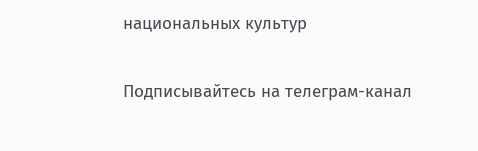национальных культур

Подписывайтесь на телеграм-канал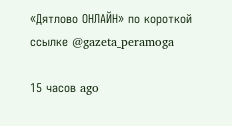«Дятлово ОНЛАЙН» по короткой ссылке @gazeta_peramoga

15 часов ago